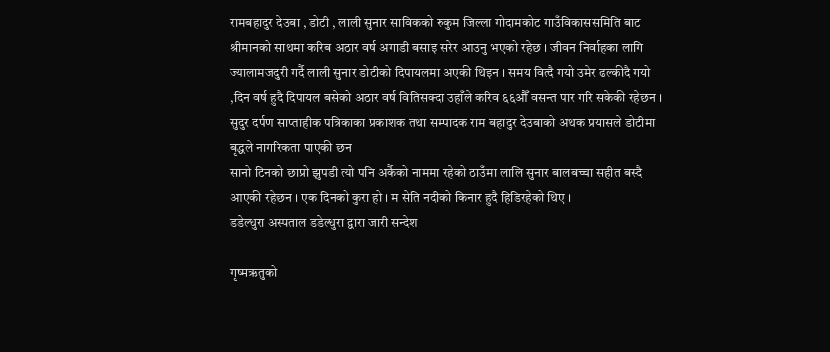रामबहादुर देउबा , डोटी , लाली सुनार साविकको रुकुम जिल्ला गोदामकोट गाउँविकाससमिति बाट श्रीमानको साथमा करिब अठार वर्ष अगाडी बसाइ सरेर आउनु भएको रहेछ । जीवन निर्वाहका लागि ज्यालामजदुरी गर्दै लाली सुनार डोटीको दिपायलमा अएकी थिइन । समय वित्दै गयो उमेर ढल्कीदै गयो ,दिन वर्ष हुदै दिपायल बसेको अठार वर्ष वितिसक्दा उहाँले करिव ६६औँ वसन्त पार गरि सकेकी रहेछन । सुदुर दर्पण साप्ताहीक पत्रिकाका प्रकाशक तथा सम्पादक राम बहादुर देउबाको अथक प्रयासले डोटीमा बृद्धले नागरिकता पाएकी छन
सानो टिनको छाप्रो झुपडी त्यो पनि अर्कैको नाममा रहेको ठाउँमा लालि सुनार बालबच्चा सहीत बस्दै आएकी रहेछन । एक दिनको कुरा हो । म सेति नदीको किनार हुदै हिडिरहेको थिए ।
डडेल्धुरा अस्पताल डडेल्धुरा द्वारा जारी सन्देश

गृष्मऋतुको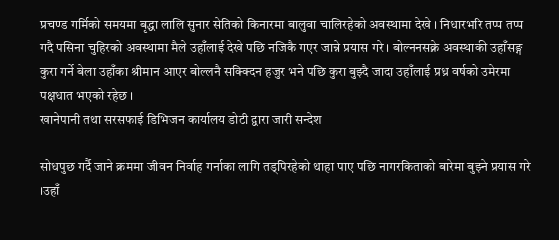प्रचण्ड गर्मिको समयमा बृद्धा लालि सुनार सेतिको किनारमा बालुवा चालिरहेको अवस्थामा देखे । निधारभरि तप्प तप्प गदै पसिना चुहिरको अवस्थामा मैले उहाँलाई देखे पछि नजिकै गएर जान्ने प्रयास गरे । बोल्ननसक्ने अवस्थाकी उहाँसङ्ग कुरा गर्ने बेला उहाँका श्रीमान आएर बोल्लनै सक्क्दिन हजुर भने पछि कुरा बुझ्दै जादा उहाँलाई प्रध्र वर्षको उमेरमा पक्षधात भएको रहेछ ।
खानेपानी तथा सरसफाई डिभिजन कार्यालय डोटी द्वारा जारी सन्देश

सोधपुछ गर्दै जाने क्रममा जीवन निर्वाह गर्नाका लागि तड्पिरहेको थाहा पाए पछि नागरकिताको बारेमा बुझ्ने प्रयास गरे ।उहाँ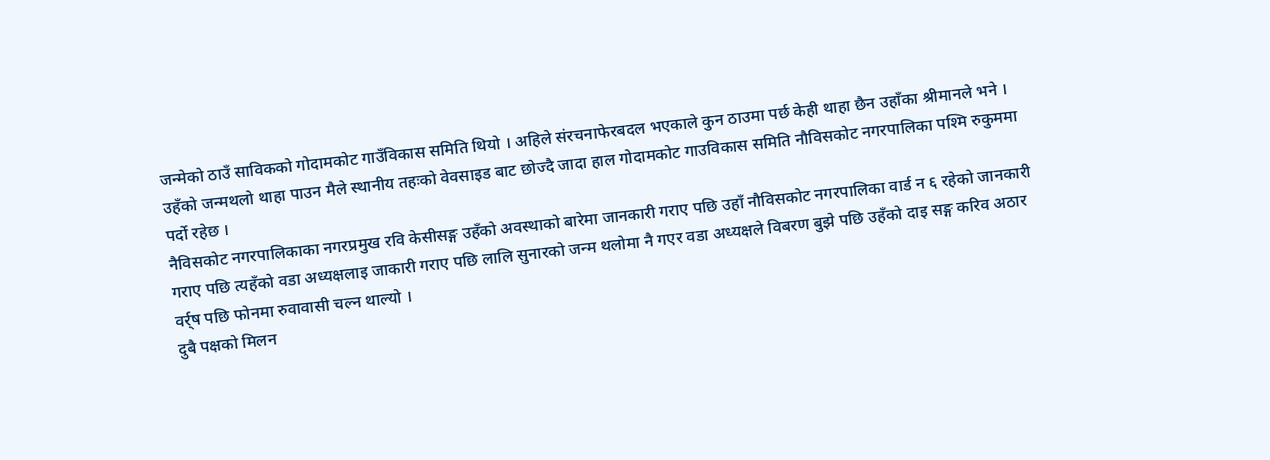जन्मेको ठाउँ साविकको गोदामकोट गाउँविकास समिति थियो । अहिले संरचनाफेरबदल भएकाले कुन ठाउमा पर्छ केही थाहा छैन उहाँका श्रीमानले भने ।
उहँको जन्मथलो थाहा पाउन मैले स्थानीय तहःको वेवसाइड बाट छोज्दै जादा हाल गोदामकोट गाउविकास समिति नौविसकोट नगरपालिका पश्मि रुकुममा पर्दो रहेछ ।
नैविसकोट नगरपालिकाका नगरप्रमुख रवि केसीसङ्ग उहँको अवस्थाको बारेमा जानकारी गराए पछि उहाँ नौविसकोट नगरपालिका वार्ड न ६ रहेको जानकारी गराए पछि त्यहँको वडा अध्यक्षलाइ जाकारी गराए पछि लालि सुनारको जन्म थलोमा नै गएर वडा अध्यक्षले विबरण बुझे पछि उहँको दाइ सङ्ग करिव अठार वर्र्ष पछि फोनमा रुवावासी चल्न थाल्यो ।
दुबै पक्षको मिलन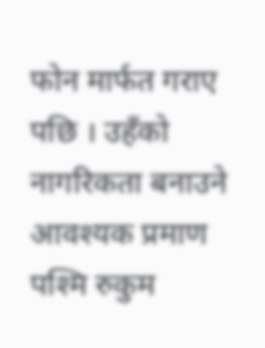फोन मार्फत गराए पछि । उहँको नागरिकता बनाउने आवश्यक प्रमाण पश्मि रुकुम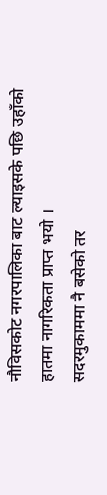नौविसकोट नगरपालिका बाट ल्याइसके पछि उहाँको हातमा नागरिकता प्राप्त भयो ।
सदरमुकाममा नै बसेको तर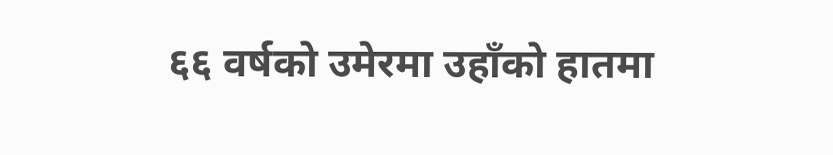६६ वर्षको उमेरमा उहाँको हातमा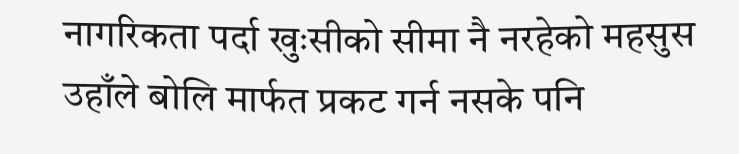नागरिकता पर्दा खुःसीको सीमा नै नरहेको महसुस उहाँले बोलि मार्फत प्रकट गर्न नसके पनि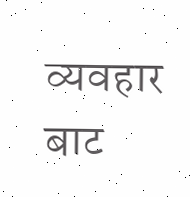व्यवहार बाट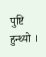पुष्टि हुन्थ्यो ।